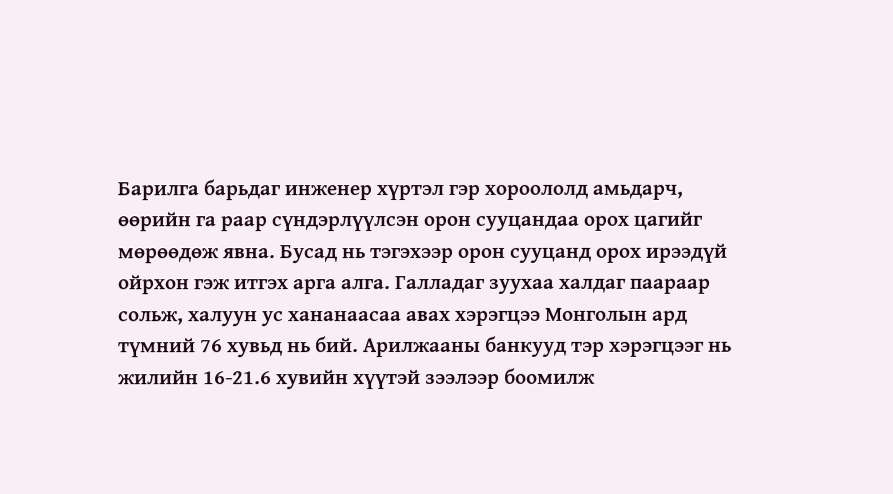Барилга барьдаг инженер хүртэл гэр хороололд амьдарч, өөрийн га раар сүндэрлүүлсэн орон сууцандаа орох цагийг мөрөөдөж явна. Бусад нь тэгэхээр орон сууцанд орох ирээдүй ойрхон гэж итгэх арга алга. Галладаг зуухаа халдаг паараар сольж, халуун ус хананаасаа авах хэрэгцээ Монголын ард түмний 76 хувьд нь бий. Арилжааны банкууд тэр хэрэгцээг нь жилийн 16-21.6 хувийн хүүтэй зээлээр боомилж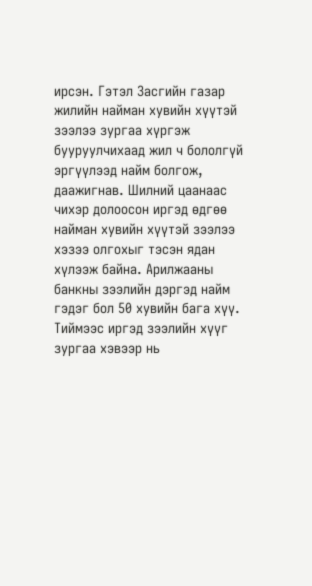ирсэн. Гэтэл Засгийн газар жилийн найман хувийн хүүтэй зээлээ зургаа хүргэж бууруулчихаад жил ч бололгүй эргүүлээд найм болгож, даажигнав. Шилний цаанаас чихэр долоосон иргэд өдгөө найман хувийн хүүтэй зээлээ хэзээ олгохыг тэсэн ядан хүлээж байна. Арилжааны банкны зээлийн дэргэд найм гэдэг бол 50 хувийн бага хүү. Тиймээс иргэд зээлийн хүүг зургаа хэвээр нь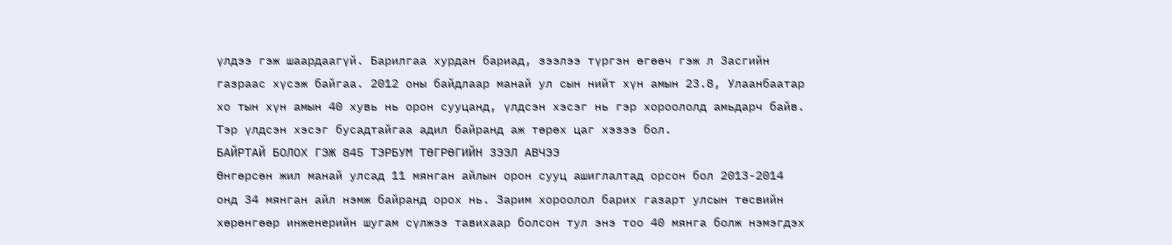үлдээ гэж шаардаагүй. Барилгаа хурдан бариад, зээлээ түргэн өгөөч гэж л Засгийн газраас хүсэж байгаа. 2012 оны байдлаар манай ул сын нийт хүн амын 23.8, Улаанбаатар хо тын хүн амын 40 хувь нь орон сууцанд, үлдсэн хэсэг нь гэр хороололд амьдарч байв. Тэр үлдсэн хэсэг бусадтайгаа адил байранд аж төрөх цаг хэзээ бол.
БАЙРТАЙ БОЛОХ ГЭЖ 845 ТЭРБУМ ТӨГРӨГИЙН ЗЭЭЛ АВЧЭЭ
Өнгөрсөн жил манай улсад 11 мянган айлын орон сууц ашиглалтад орсон бол 2013-2014 онд 34 мянган айл нэмж байранд орох нь. Зарим хороолол барих газарт улсын төсвийн хөрөнгөөр инженерийн шугам сүлжээ тавихаар болсон тул энэ тоо 40 мянга болж нэмэгдэх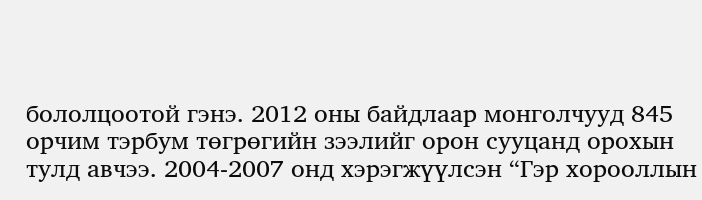бололцоотой гэнэ. 2012 оны байдлаар монголчууд 845 орчим тэрбум төгрөгийн зээлийг орон сууцанд орохын тулд авчээ. 2004-2007 онд хэрэгжүүлсэн “Гэр хорооллын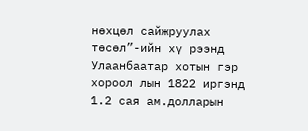нөхцөл сайжруулах төсөл”-ийн хү рээнд Улаанбаатар хотын гэр хороол лын 1822 иргэнд 1.2 сая ам.долларын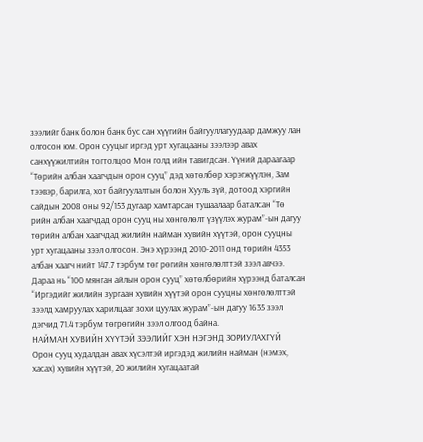зээлийг банк болон банк бус сан хүүгийн байгууллагуудаар дамжуу лан олгосон юм. Орон сууцыг иргэд урт хугацааны зээлээр авах санхүүжилтийн тогтолцоо Мон голд ийн тавигдсан. Үүний дараагаар “Төрийн албан хаагчдын орон сууц” дэд хөтөлбөр хэрэгжүүлэн, Зам тээвэр, барилга, хот байгуулалтын болон Хууль зүй, дотоод хэргийн сайдын 2008 оны 92/153 дугаар хамтарсан тушаалаар баталсан “Тө рийн албан хаагчдад орон сууц ны хөнгөлөлт үзүүлэх журам”-ын дагуу төрийн албан хаагчдад жилийн найман хувийн хүүтэй, орон сууцны урт хугацааны зээл олгосон. Энэ хүрээнд 2010-2011 онд төрийн 4353 албан хаагч нийт 147.7 тэрбум төг рөгийн хөнгөлөлттэй зээл авчээ. Дараа нь “100 мянган айлын орон сууц” хөтөлбөрийн хүрээнд баталсан “Иргэдийг жилийн зургаан хувийн хүүтэй орон сууцны хөнгөлөлттэй зээлд хамруулах харилцааг зохи цуулах журам”-ын дагуу 1635 зээл дэгчид 71.4 тэрбум төгрөгийн зээл олгоод байна.
НАЙМАН ХУВИЙН ХҮҮТЭЙ ЗЭЭЛИЙГ ХЭН НЭГЭНД ЗОРИУЛАХГҮЙ
Орон сууц худалдан авах хүсэлтэй иргэдэд жилийн найман (нэмэх, хасах) хувийн хүүтэй, 20 жилийн хугацаатай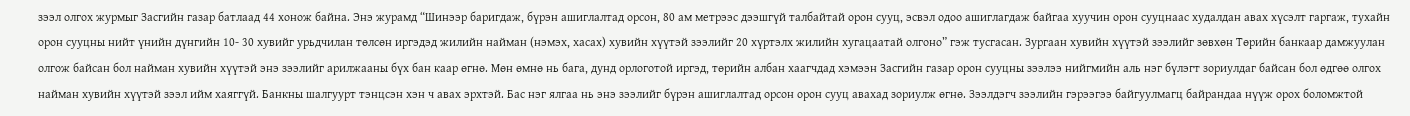зээл олгох журмыг Засгийн газар батлаад 44 хонож байна. Энэ журамд “Шинээр баригдаж, бүрэн ашиглалтад орсон, 80 ам метрээс дээшгүй талбайтай орон сууц, эсвэл одоо ашиглагдаж байгаа хуучин орон сууцнаас худалдан авах хүсэлт гаргаж, тухайн орон сууцны нийт үнийн дүнгийн 10- 30 хувийг урьдчилан төлсөн иргэдэд жилийн найман (нэмэх, хасах) хувийн хүүтэй зээлийг 20 хүртэлх жилийн хугацаатай олгоно” гэж тусгасан. Зургаан хувийн хүүтэй зээлийг зөвхөн Төрийн банкаар дамжуулан олгож байсан бол найман хувийн хүүтэй энэ зээлийг арилжааны бүх бан каар өгнө. Мөн өмнө нь бага, дунд орлоготой иргэд, төрийн албан хаагчдад хэмээн Засгийн газар орон сууцны зээлээ нийгмийн аль нэг бүлэгт зориулдаг байсан бол өдгөө олгох найман хувийн хүүтэй зээл ийм хаяггүй. Банкны шалгуурт тэнцсэн хэн ч авах эрхтэй. Бас нэг ялгаа нь энэ зээлийг бүрэн ашиглалтад орсон орон сууц авахад зориулж өгнө. Зээлдэгч зээлийн гэрээгээ байгуулмагц байрандаа нүүж орох боломжтой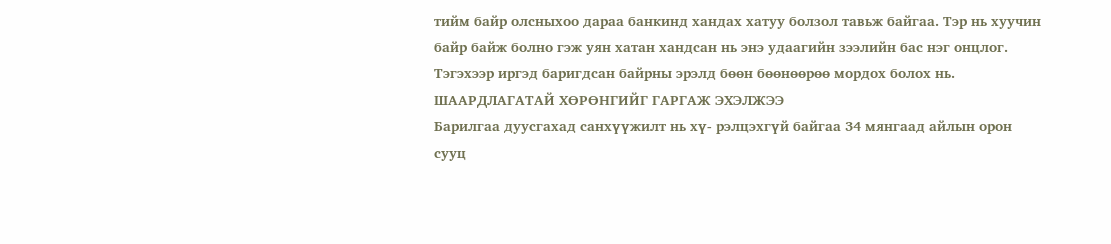тийм байр олсныхоо дараа банкинд хандах хатуу болзол тавьж байгаа. Тэр нь хуучин байр байж болно гэж уян хатан хандсан нь энэ удаагийн зээлийн бас нэг онцлог. Тэгэхээр иргэд баригдсан байрны эрэлд бөөн бөөнөөрөө мордох болох нь.
ШААРДЛАГАТАЙ ХӨРӨНГИЙГ ГАРГАЖ ЭХЭЛЖЭЭ
Барилгаа дуусгахад санхүүжилт нь хү- рэлцэхгүй байгаа 34 мянгаад айлын орон сууц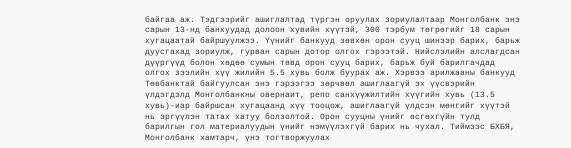байгаа аж. Тэдгээрийг ашиглалтад түргэн оруулах зориулалтаар Монголбанк энэ сарын 13-нд банкуудад долоон хувийн хүүтэй, 300 тэрбум төгрөгийг 18 сарын хугацаатай байршуулжээ. Үүнийг банкууд зөвхөн орон сууц шинээр барих, барьж дуусгахад зориулж, гурван сарын дотор олгох гэрээтэй. Нийслэлийн алслагдсан дүүргүүд болон хөдөө сумын төвд орон сууц барих, барьж буй барилгачдад олгох зээлийн хүү жилийн 5.5 хувь болж буурах аж. Хэрвээ арилжааны банкууд Төвбанктай байгуулсан энэ гэрээгээ зөрчвөл ашиглаагүй эх үүсвэрийн үлдэгдэлд Монголбанкны овернаит, репо санхүүжилтийн хүүгийн хувь (13.5 хувь)-иар байршсан хугацаанд хүү тооцож, ашиглаагүй үлдсэн мөнгийг хүүтэй нь эргүүлэн татах хатуу болзолтой. Орон сууцны үнийг өсгөхгүйн тулд барилгын гол материалуудын үнийг нэмүүлэхгүй барих нь чухал. Тиймээс БХБЯ, Монголбанк хамтарч, үнэ тогтворжуулах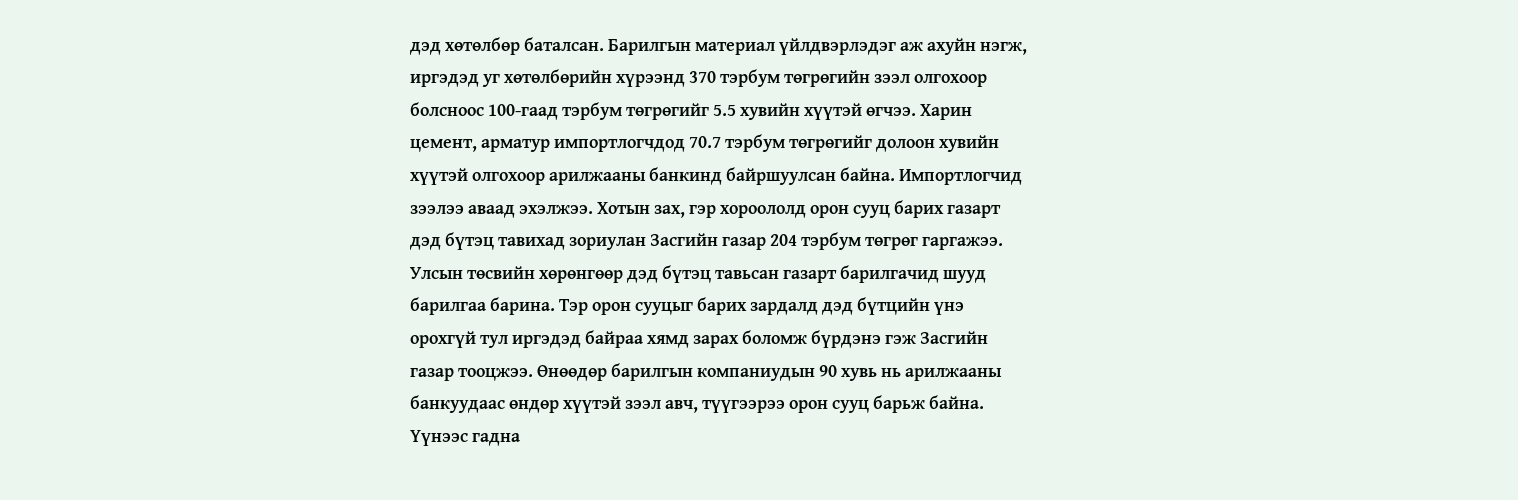дэд хөтөлбөр баталсан. Барилгын материал үйлдвэрлэдэг аж ахуйн нэгж, иргэдэд уг хөтөлбөрийн хүрээнд 370 тэрбум төгрөгийн зээл олгохоор болсноос 100-гаад тэрбум төгрөгийг 5.5 хувийн хүүтэй өгчээ. Харин цемент, арматур импортлогчдод 70.7 тэрбум төгрөгийг долоон хувийн хүүтэй олгохоор арилжааны банкинд байршуулсан байна. Импортлогчид зээлээ аваад эхэлжээ. Хотын зах, гэр хороололд орон сууц барих газарт дэд бүтэц тавихад зориулан Засгийн газар 204 тэрбум төгрөг гаргажээ. Улсын төсвийн хөрөнгөөр дэд бүтэц тавьсан газарт барилгачид шууд барилгаа барина. Тэр орон сууцыг барих зардалд дэд бүтцийн үнэ орохгүй тул иргэдэд байраа хямд зарах боломж бүрдэнэ гэж Засгийн газар тооцжээ. Өнөөдөр барилгын компаниудын 90 хувь нь арилжааны банкуудаас өндөр хүүтэй зээл авч, түүгээрээ орон сууц барьж байна. Үүнээс гадна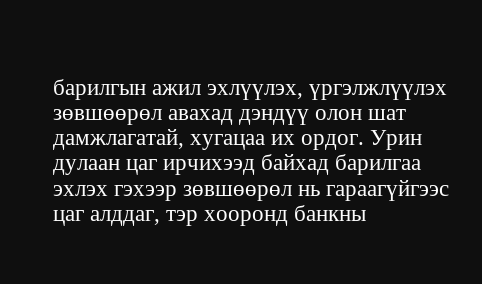барилгын ажил эхлүүлэх, үргэлжлүүлэх зөвшөөрөл авахад дэндүү олон шат дамжлагатай, хугацаа их ордог. Урин дулаан цаг ирчихээд байхад барилгаа эхлэх гэхээр зөвшөөрөл нь гараагүйгээс цаг алддаг, тэр хооронд банкны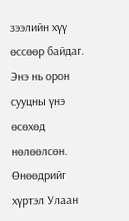зээлийн хүү өссөөр байдаг. Энэ нь орон сууцны үнэ өсөхөд нөлөөлсөн. Өнөөдрийг хүртэл Улаан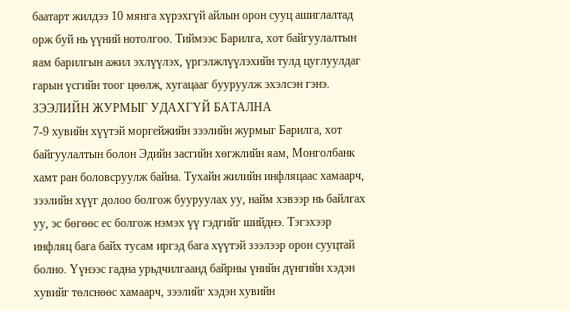баатарт жилдээ 10 мянга хүрэхгүй айлын орон сууц ашиглалтад орж буй нь үүний нотолгоо. Тиймээс Барилга, хот байгуулалтын яам барилгын ажил эхлүүлэх, үргэлжлүүлэхийн тулд цуглуулдаг гарын үсгийн тоог цөөлж, хугацааг бууруулж эхэлсэн гэнэ.
ЗЭЭЛИЙН ЖУРМЫГ УДАХГҮЙ БАТАЛНА
7-9 хувийн хүүтэй моргейжийн зээлийн журмыг Барилга, хот байгуулалтын болон Эдийн засгийн хөгжлийн яам, Монголбанк хамт ран боловсруулж байна. Тухайн жилийн инфляцаас хамаарч, зээлийн хүүг долоо болгож бууруулах уу, найм хэвээр нь байлгах уу, эс бөгөөс ес болгож нэмэх үү гэдгийг шийднэ. Тэгэхээр инфляц бага байх тусам иргэд бага хүүтэй зээлээр орон сууцтай болно. Үүнээс гадна урьдчилгаанд байрны үнийн дүнгийн хэдэн хувийг төлснөөс хамаарч, зээлийг хэдэн хувийн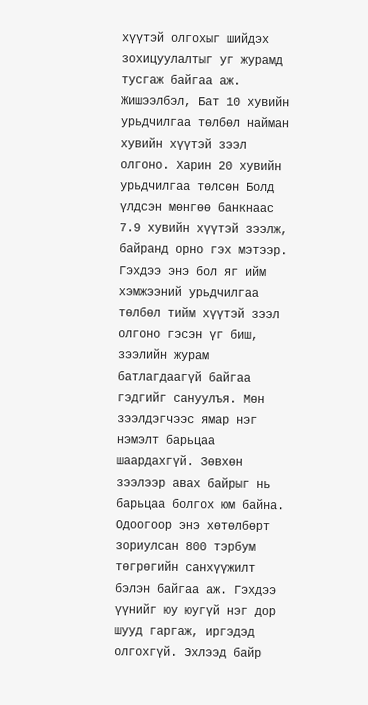хүүтэй олгохыг шийдэх зохицуулалтыг уг журамд тусгаж байгаа аж. Жишээлбэл, Бат 10 хувийн урьдчилгаа төлбөл найман хувийн хүүтэй зээл олгоно. Харин 20 хувийн урьдчилгаа төлсөн Болд үлдсэн мөнгөө банкнаас 7.9 хувийн хүүтэй зээлж, байранд орно гэх мэтээр. Гэхдээ энэ бол яг ийм хэмжээний урьдчилгаа төлбөл тийм хүүтэй зээл олгоно гэсэн үг биш, зээлийн журам батлагдаагүй байгаа гэдгийг сануулъя. Мөн зээлдэгчээс ямар нэг нэмэлт барьцаа шаардахгүй. Зөвхөн зээлээр авах байрыг нь барьцаа болгох юм байна. Одоогоор энэ хөтөлбөрт зориулсан 800 тэрбум төгрөгийн санхүүжилт бэлэн байгаа аж. Гэхдээ үүнийг юу юугүй нэг дор шууд гаргаж, иргэдэд олгохгүй. Эхлээд байр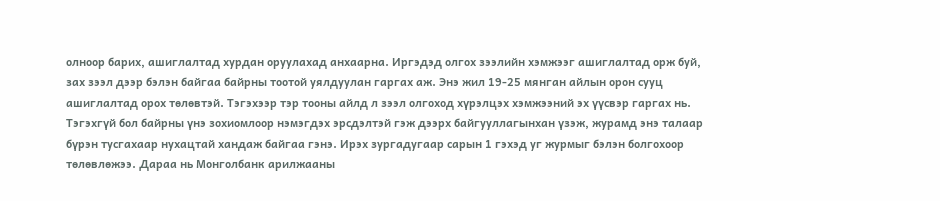олноор барих, ашиглалтад хурдан оруулахад анхаарна. Иргэдэд олгох зээлийн хэмжээг ашиглалтад орж буй, зах зээл дээр бэлэн байгаа байрны тоотой уялдуулан гаргах аж. Энэ жил 19-25 мянган айлын орон сууц ашиглалтад орох төлөвтэй. Тэгэхээр тэр тооны айлд л зээл олгоход хүрэлцэх хэмжээний эх үүсвэр гаргах нь. Тэгэхгүй бол байрны үнэ зохиомлоор нэмэгдэх эрсдэлтэй гэж дээрх байгууллагынхан үзэж, журамд энэ талаар бүрэн тусгахаар нухацтай хандаж байгаа гэнэ. Ирэх зургадугаар сарын 1 гэхэд уг журмыг бэлэн болгохоор төлөвлөжээ. Дараа нь Монголбанк арилжааны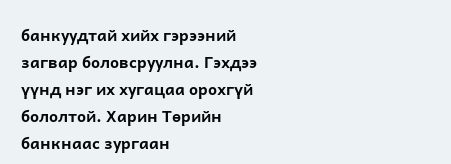банкуудтай хийх гэрээний загвар боловсруулна. Гэхдээ үүнд нэг их хугацаа орохгүй бололтой. Харин Төрийн банкнаас зургаан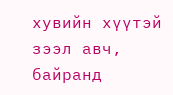хувийн хүүтэй зээл авч, байранд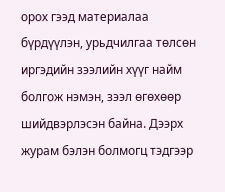орох гээд материалаа бүрдүүлэн, урьдчилгаа төлсөн иргэдийн зээлийн хүүг найм болгож нэмэн, зээл өгөхөөр шийдвэрлэсэн байна. Дээрх журам бэлэн болмогц тэдгээр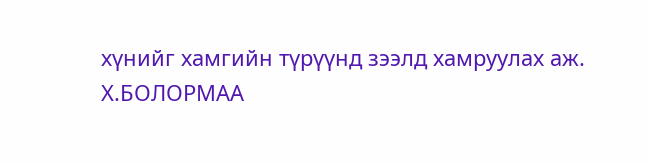хүнийг хамгийн түрүүнд зээлд хамруулах аж.
Х.БОЛОРМАА